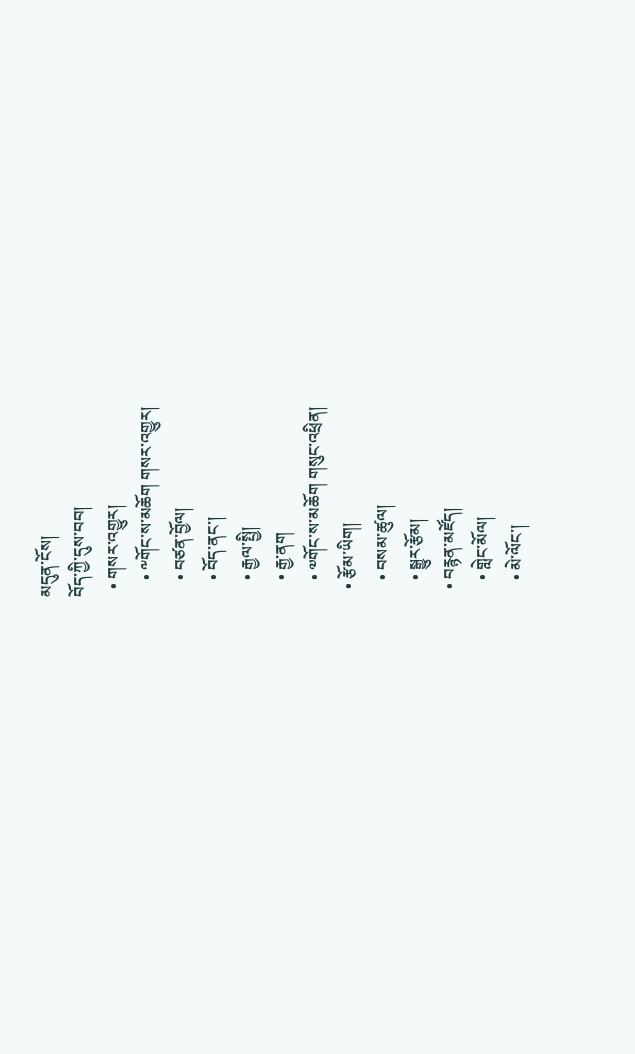མདུན་ངོས།
བོད་ཀྱི་དུས་བབ།
  • གསར་འགྱུར།
    • ༸གོང་ས་མཆོག གསར་འགྱུར།
    • བཙན་བྱོལ།
    • བོད་ནང་།
    • རྒྱལ་སྤྱི།
    • རྒྱ་ནག
    • ༧གོང་ས་མཆོག གསུང་འཕྲིན།
  • རྩོམ་ཡིག།
    • བསམ་ཚུལ།
    • སྒྱུར་རྩོམ།
  • བརྙན་མཛོད།
    • གླེང་མོལ།
    • མེ་ལོང་།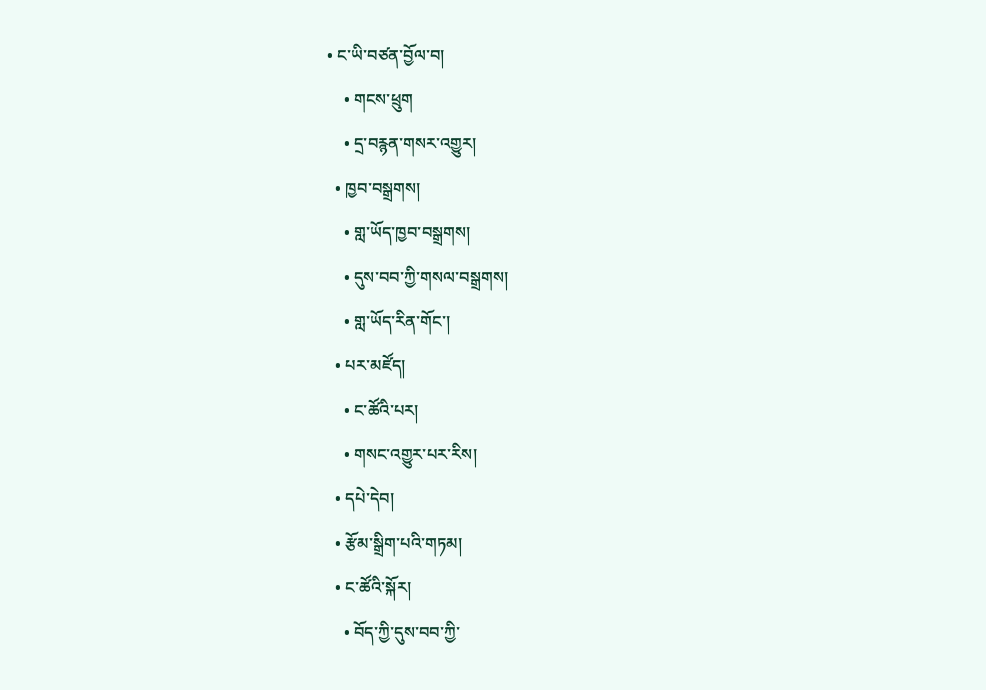• ང་ཡི་བཙན་བྱོལ་བ།
    • གངས་ཕྲུག
    • དྲ་བརྙན་གསར་འགྱུར།
  • ཁྱབ་བསྒྲགས།
    • གླ་ཡོད་ཁྱབ་བསྒྲགས།
    • དུས་བབ་ཀྱི་གསལ་བསྒྲགས།
    • གླ་ཡོད་རིན་གོང་།
  • པར་མཛོད།
    • ང་ཚོའི་པར།
    • གསང་འགྱུར་པར་རིས།
  • དཔེ་དེབ།
  • རྩོམ་སྒྲིག་པའི་གཏམ།
  • ང་ཚོའི་སྐོར།
    • བོད་ཀྱི་དུས་བབ་ཀྱི་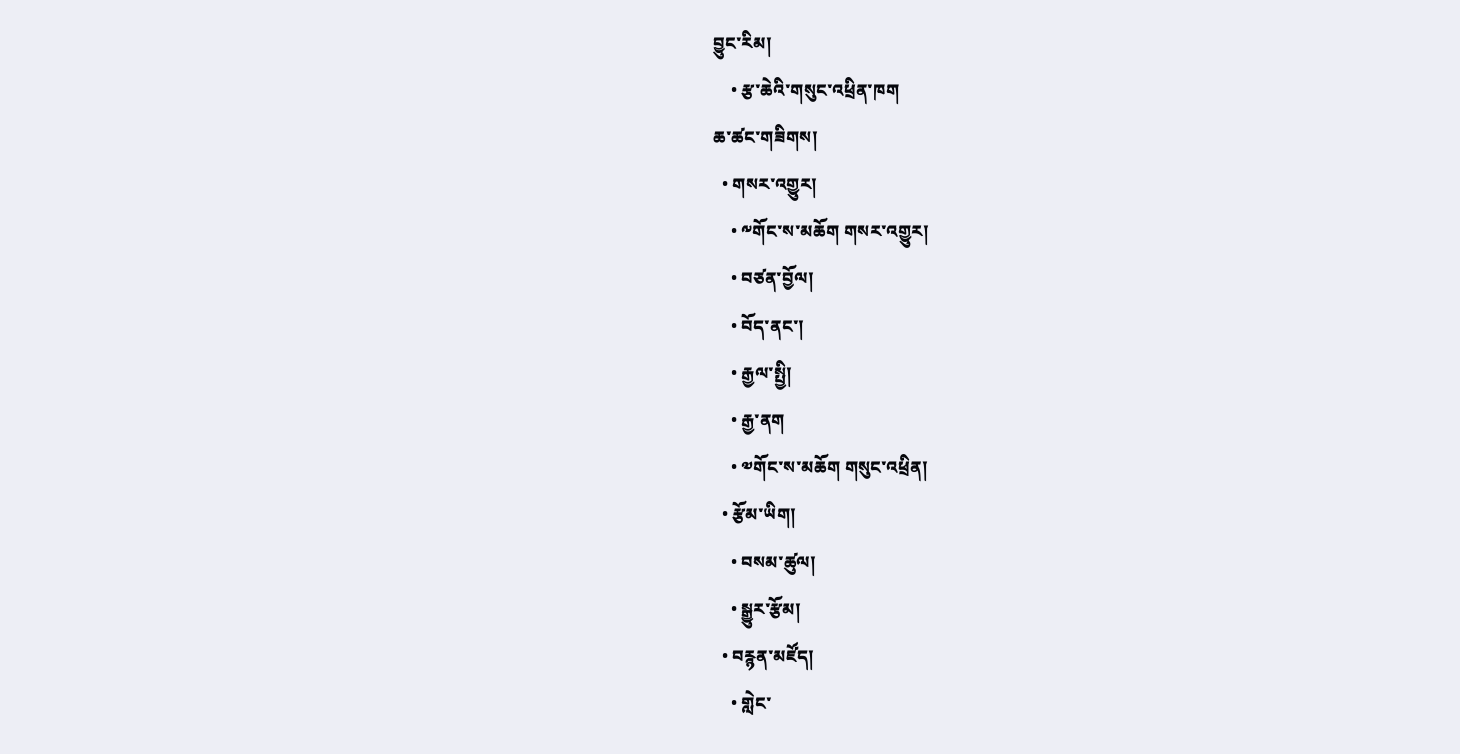བྱུང་རིམ།
    • རྩ་ཆེའི་གསུང་འཕྲིན་ཁག
ཆ་ཚང་གཟིགས།
  • གསར་འགྱུར།
    • ༸གོང་ས་མཆོག གསར་འགྱུར།
    • བཙན་བྱོལ།
    • བོད་ནང་།
    • རྒྱལ་སྤྱི།
    • རྒྱ་ནག
    • ༧གོང་ས་མཆོག གསུང་འཕྲིན།
  • རྩོམ་ཡིག།
    • བསམ་ཚུལ།
    • སྒྱུར་རྩོམ།
  • བརྙན་མཛོད།
    • གླེང་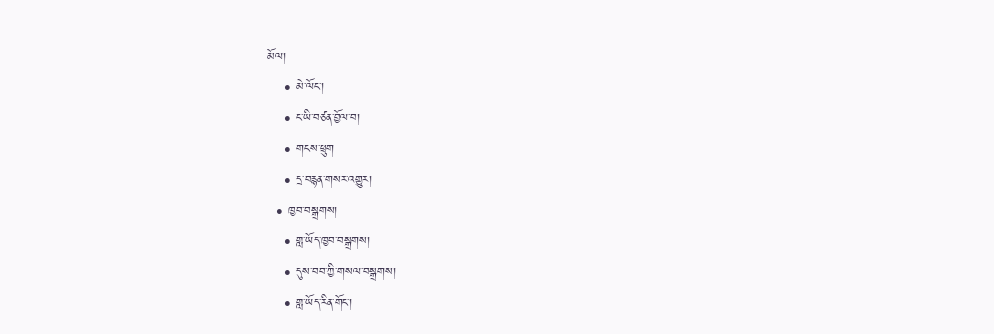མོལ།
    • མེ་ལོང་།
    • ང་ཡི་བཙན་བྱོལ་བ།
    • གངས་ཕྲུག
    • དྲ་བརྙན་གསར་འགྱུར།
  • ཁྱབ་བསྒྲགས།
    • གླ་ཡོད་ཁྱབ་བསྒྲགས།
    • དུས་བབ་ཀྱི་གསལ་བསྒྲགས།
    • གླ་ཡོད་རིན་གོང་།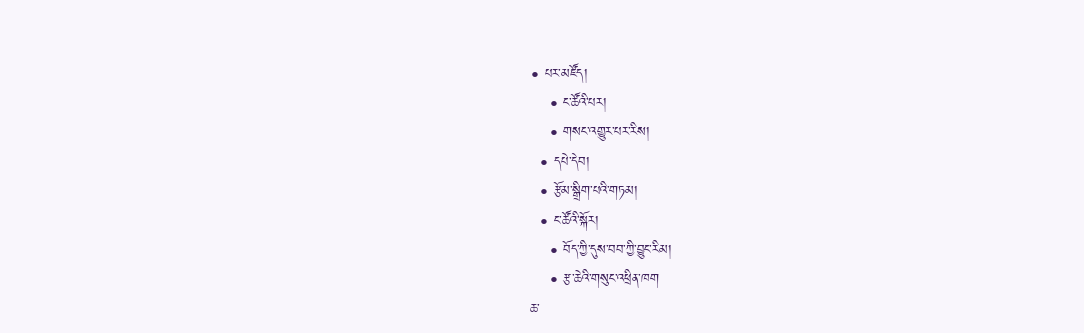• པར་མཛོད།
    • ང་ཚོའི་པར།
    • གསང་འགྱུར་པར་རིས།
  • དཔེ་དེབ།
  • རྩོམ་སྒྲིག་པའི་གཏམ།
  • ང་ཚོའི་སྐོར།
    • བོད་ཀྱི་དུས་བབ་ཀྱི་བྱུང་རིམ།
    • རྩ་ཆེའི་གསུང་འཕྲིན་ཁག
ཆ་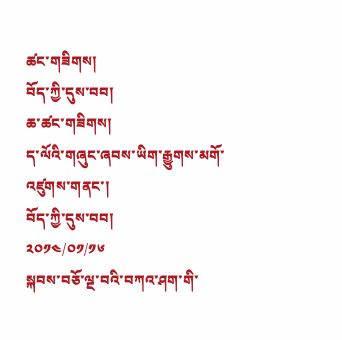ཚང་གཟིགས།
བོད་ཀྱི་དུས་བབ།
ཆ་ཚང་གཟིགས།
ད་ལོའི་གཞུང་ཞབས་ཡིག་རྒྱུགས་མགོ་འཛུགས་གནང་།
བོད་ཀྱི་དུས་བབ།
༢༠༡༤/༠༡/༡༦
སྐབས་བཅོ་ལྔ་བའི་བཀའ་ཤག་གི་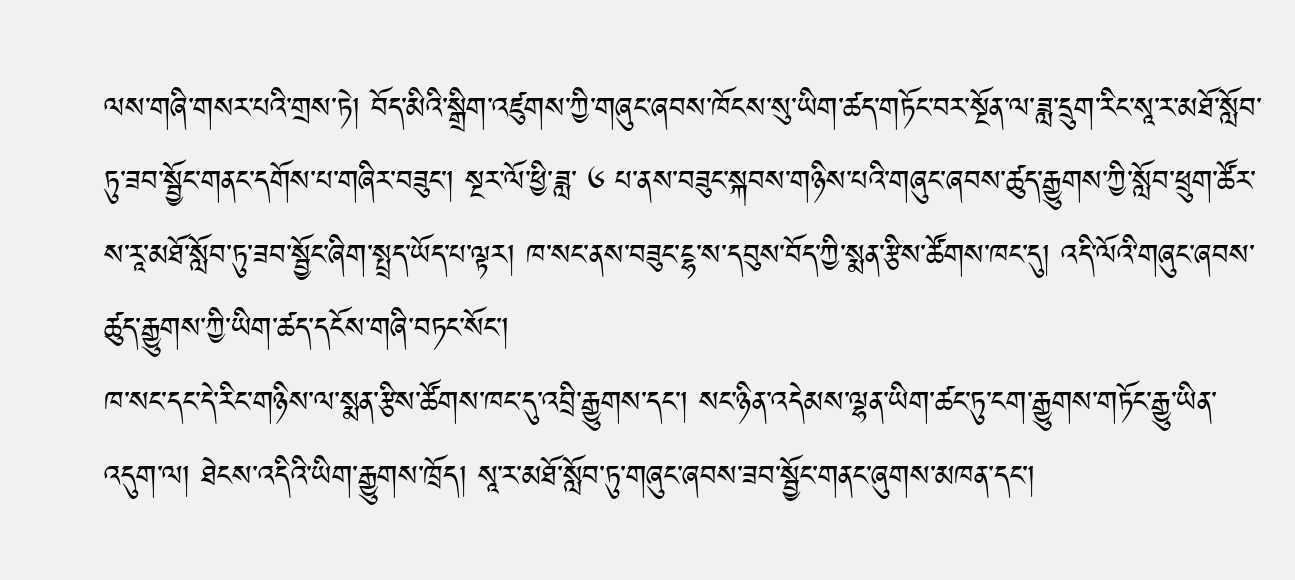ལས་གཞི་གསར་པའི་གྲས་ཏེ། བོད་མིའི་སྒྲིག་འཛུགས་ཀྱི་གཞུང་ཞབས་ཁོངས་སུ་ཡིག་ཚད་གཏོང་བར་སྔོན་ལ་ཟླ་དྲུག་རིང་སཱ་ར་མཐོ་སློབ་ཏུ་ཟབ་སྦྱོང་གནང་དགོས་པ་གཞིར་བཟུང་། སྔར་ལོ་ཕྱི་ཟླ་ ༦ པ་ནས་བཟུང་སྐབས་གཉིས་པའི་གཞུང་ཞབས་ཚུད་རྒྱུགས་ཀྱི་སློབ་ཕྲུག་ཚོར་ས་རཱ་མཐོ་སློབ་ཏུ་ཟབ་སྦྱོང་ཞིག་སྤྲད་ཡོད་པ་ལྟར། ཁ་སང་ནས་བཟུང་ངྷ་ས་དབུས་བོད་ཀྱི་སྨན་རྩིས་ཚོགས་ཁང་དུ། འདི་ལོའི་གཞུང་ཞབས་ཚུད་རྒྱུགས་ཀྱི་ཡིག་ཚད་དངོས་གཞི་བཏང་སོང་།
ཁ་སང་དང་དེ་རིང་གཉིས་ལ་སྨན་རྩིས་ཚོགས་ཁང་དུ་འབྲི་རྒྱུགས་དང་། སང་ཉིན་འདེམས་ལྷན་ཡིག་ཚང་ཏུ་ངག་རྒྱུགས་གཏོང་རྒྱུ་ཡིན་འདུག་ལ། ཐེངས་འདིའི་ཡིག་རྒྱུགས་ཁྲོད། སཱ་ར་མཐོ་སློབ་ཏུ་གཞུང་ཞབས་ཟབ་སྦྱོང་གནང་ཞུགས་མཁན་དང་།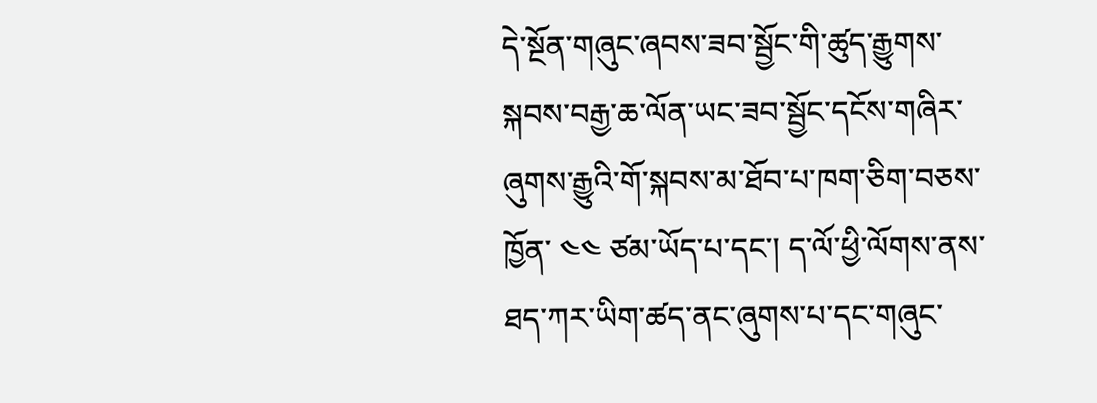དེ་སྔོན་གཞུང་ཞབས་ཟབ་སྦྱོང་གི་ཚུད་རྒྱུགས་སྐབས་བརྒྱ་ཆ་ལོན་ཡང་ཟབ་སྦྱོང་དངོས་གཞིར་ཞུགས་རྒྱུའི་གོ་སྐབས་མ་ཐོབ་པ་ཁག་ཅིག་བཅས་ཁྱོན་ ༤༤ ཙམ་ཡོད་པ་དང་། ད་ལོ་ཕྱི་ལོགས་ནས་ཐད་ཀར་ཡིག་ཚད་ནང་ཞུགས་པ་དང་གཞུང་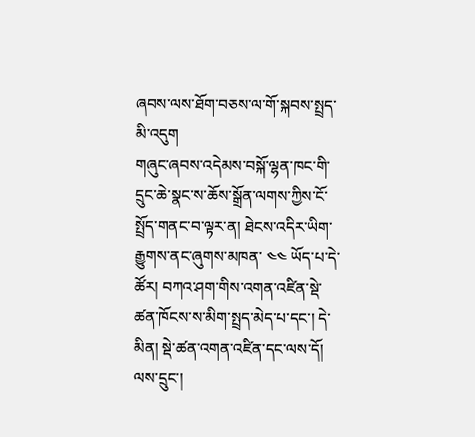ཞབས་ལས་ཐོག་བཅས་ལ་གོ་སྐབས་སྤྲད་མི་འདུག
གཞུང་ཞབས་འདེམས་བསྐོ་ལྷན་ཁང་གི་དྲུང་ཆེ་སྣང་ས་ཆོས་སྒྲོན་ལགས་ཀྱིས་ངོ་སྤྲོད་གནང་བ་ལྟར་ན། ཐེངས་འདིར་ཡིག་རྒྱུགས་ནང་ཞུགས་མཁན་ ༤༤ ཡོད་པ་དེ་ཚོར། བཀའ་ཤག་གིས་འགན་འཛིན་སྡེ་ཚན་ཁོངས་ས་མིག་སྤྲད་མེད་པ་དང་། དེ་མིན། སྡེ་ཚན་འགན་འཛིན་དང་ལས་དོ། ལས་དྲུང་།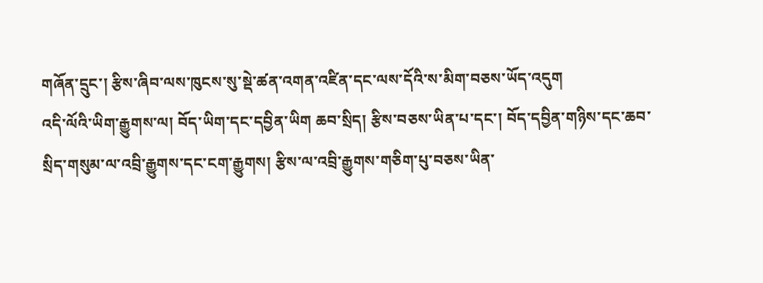གཞོན་དྲུང་། རྩིས་ཞིབ་ལས་ཁུངས་སུ་སྡེ་ཚན་འགན་འཛིན་དང་ལས་དོའི་ས་མིག་བཅས་ཡོད་འདུག
འདི་ལོའི་ཡིག་རྒྱུགས་ལ། བོད་ཡིག་དང་དབྱིན་ཡིག ཆབ་སྲིད། རྩིས་བཅས་ཡིན་པ་དང་། བོད་དབྱིན་གཉིས་དང་ཆབ་སྲིད་གསུམ་ལ་འབྲི་རྒྱུགས་དང་ངག་རྒྱུགས། རྩིས་ལ་འབྲི་རྒྱུགས་གཅིག་པུ་བཅས་ཡིན་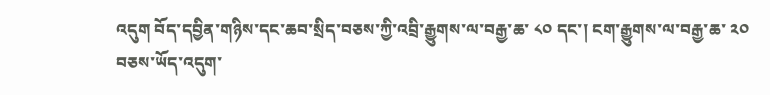འདུག བོད་དབྱིན་གཉིས་དང་ཆབ་སྲིད་བཅས་ཀྱི་འབྲི་རྒྱུགས་ལ་བརྒྱ་ཆ་ ༨༠ དང་། ངག་རྒྱུགས་ལ་བརྒྱ་ཆ་ ༢༠ བཅས་ཡོད་འདུག་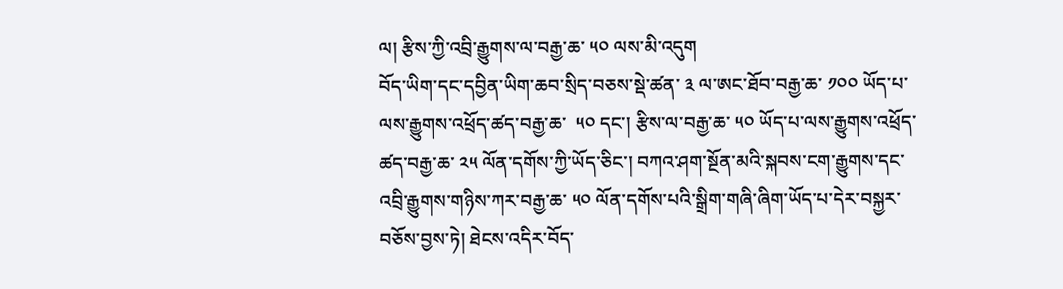ལ། རྩིས་ཀྱི་འབྲི་རྒྱུགས་ལ་བརྒྱ་ཆ་ ༥༠ ལས་མི་འདུག
བོད་ཡིག་དང་དབྱིན་ཡིག་ཆབ་སྲིད་བཅས་སྡེ་ཚན་ ༣ ལ་ཨང་ཐོབ་བརྒྱ་ཆ་ ༡༠༠ ཡོད་པ་ལས་རྒྱུགས་འཕྲོད་ཚད་བརྒྱ་ཆ་  ༥༠ དང་། རྩིས་ལ་བརྒྱ་ཆ་ ༥༠ ཡོད་པ་ལས་རྒྱུགས་འཕྲོད་ཚད་བརྒྱ་ཆ་ ༢༥ ལོན་དགོས་ཀྱི་ཡོད་ཅིང་། བཀའ་ཤག་སྔོན་མའི་སྐབས་ངག་རྒྱུགས་དང་འབྲི་རྒྱུགས་གཉིས་ཀར་བརྒྱ་ཆ་ ༥༠ ལོན་དགོས་པའི་སྒྲིག་གཞི་ཞིག་ཡོད་པ་དེར་བསྐྱར་བཅོས་བྱས་ཏེ། ཐེངས་འདིར་བོད་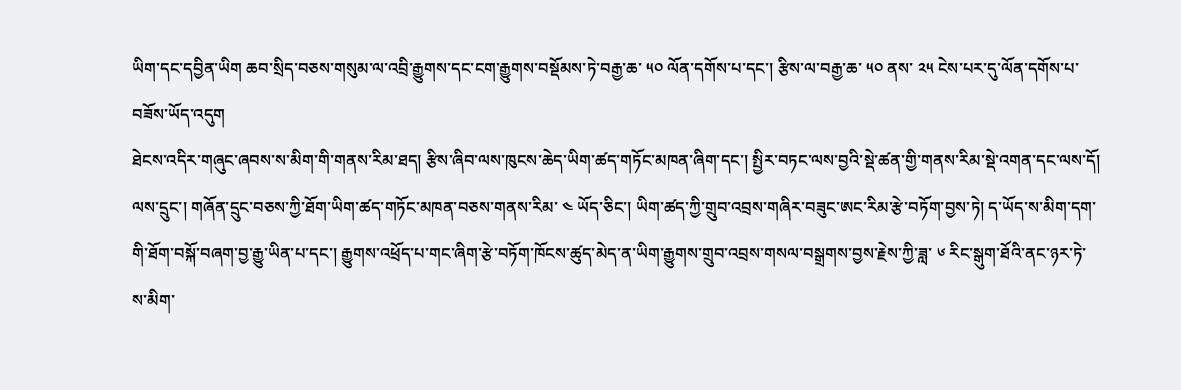ཡིག་དང་དབྱིན་ཡིག ཆབ་སྲིད་བཅས་གསུམ་ལ་འབྲི་རྒྱུགས་དང་ངག་རྒྱུགས་བསྡོམས་ཏེ་བརྒྱ་ཆ་ ༥༠ ལོན་དགོས་པ་དང་། རྩིས་ལ་བརྒྱ་ཆ་ ༥༠ ནས་ ༢༥ ངེས་པར་དུ་ལོན་དགོས་པ་བཟོས་ཡོད་འདུག
ཐེངས་འདིར་གཞུང་ཞབས་ས་མིག་གི་གནས་རིམ་ཐད། རྩིས་ཞིབ་ལས་ཁུངས་ཆེད་ཡིག་ཚད་གཏོང་མཁན་ཞིག་དང་། སྤྱིར་བཏང་ལས་བྱའི་སྡེ་ཚན་གྱི་གནས་རིམ་སྡེ་འགན་དང་ལས་དོ། ལས་དྲུང་། གཞོན་དྲུང་བཅས་ཀྱི་ཐོག་ཡིག་ཚད་གཏོང་མཁན་བཅས་གནས་རིམ་ ༤ ཡོད་ཅིང་། ཡིག་ཚད་ཀྱི་གྲུབ་འབྲས་གཞིར་བཟུང་ཨང་རིམ་རྩེ་བཏོག་བྱས་ཏེ། ད་ཡོད་ས་མིག་དག་གི་ཐོག་བསྐོ་བཞག་བྱ་རྒྱུ་ཡིན་པ་དང་། རྒྱུགས་འཕྲོད་པ་གང་ཞིག་རྩེ་བཏོག་ཁོངས་ཚུད་མེད་ན་ཡིག་རྒྱུགས་གྲུབ་འབྲས་གསལ་བསྒྲགས་བྱས་རྗེས་ཀྱི་ཟླ་ ༦ རིང་སྒུག་ཐོའི་ནང་ཉར་ཏེ་ས་མིག་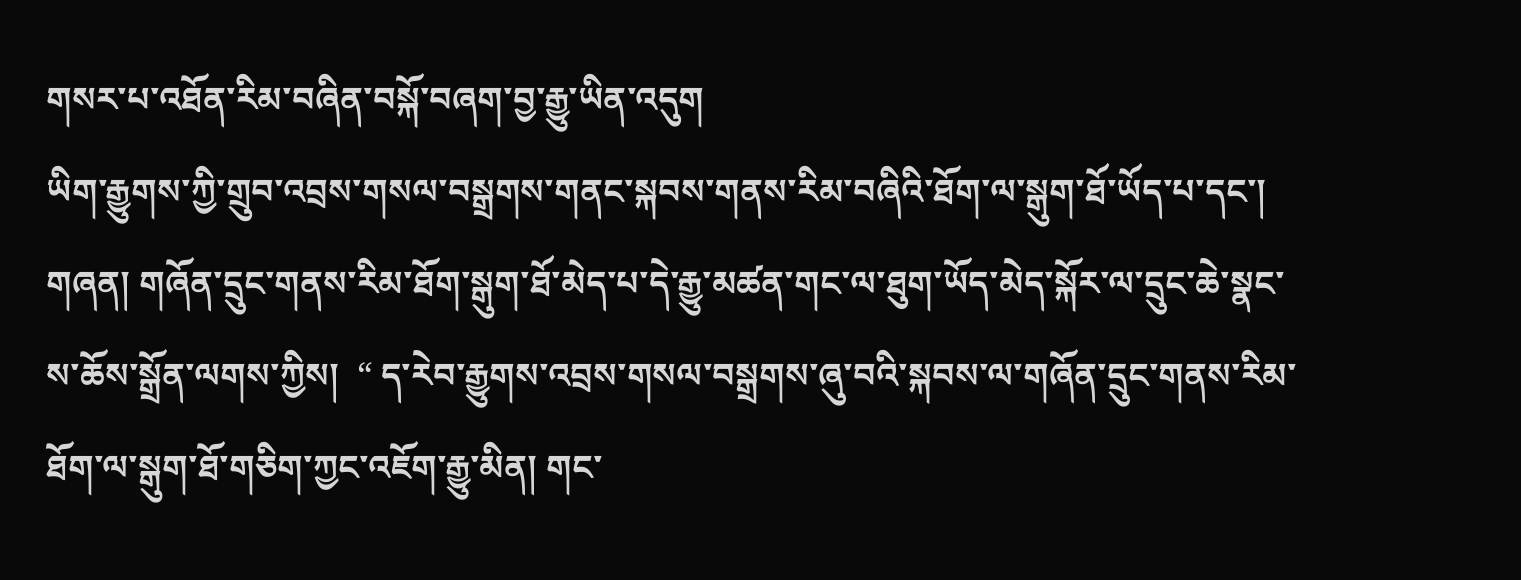གསར་པ་འཐོན་རིམ་བཞིན་བསྐོ་བཞག་བྱ་རྒྱུ་ཡིན་འདུག
ཡིག་རྒྱུགས་ཀྱི་གྲུབ་འབྲས་གསལ་བསྒྲགས་གནང་སྐབས་གནས་རིམ་བཞིའི་ཐོག་ལ་སྒུག་ཐོ་ཡོད་པ་དང་། གཞན། གཞོན་དྲུང་གནས་རིམ་ཐོག་སྒུག་ཐོ་མེད་པ་དེ་རྒྱུ་མཚན་གང་ལ་ཐུག་ཡོད་མེད་སྐོར་ལ་དྲུང་ཆེ་སྣང་ས་ཆོས་སྒྲོན་ལགས་ཀྱིས།  “ ད་རེབ་རྒྱུགས་འབྲས་གསལ་བསྒྲགས་ཞུ་བའི་སྐབས་ལ་གཞོན་དྲུང་གནས་རིམ་ཐོག་ལ་སྒུག་ཐོ་གཅིག་ཀྱང་འཇོག་རྒྱུ་མིན། གང་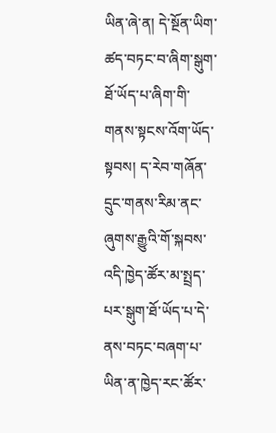ཡིན་ཞེ་ན། དེ་སྔོན་ཡིག་ཚད་བཏང་བ་ཞིག་སྒུག་ཐོ་ཡོད་པ་ཞིག་གི་གནས་སྟངས་འོག་ཡོད་སྟབས། ད་རེབ་གཞོན་དྲུང་གནས་རིམ་ནང་ཞུགས་རྒྱུའི་གོ་སྐབས་འདི་ཁྱེད་ཚོར་མ་སྤྲད་པར་སྒུག་ཐོ་ཡོད་པ་དེ་ནས་བཏང་བཞག་པ་ཡིན་ན་ཁྱེད་རང་ཚོར་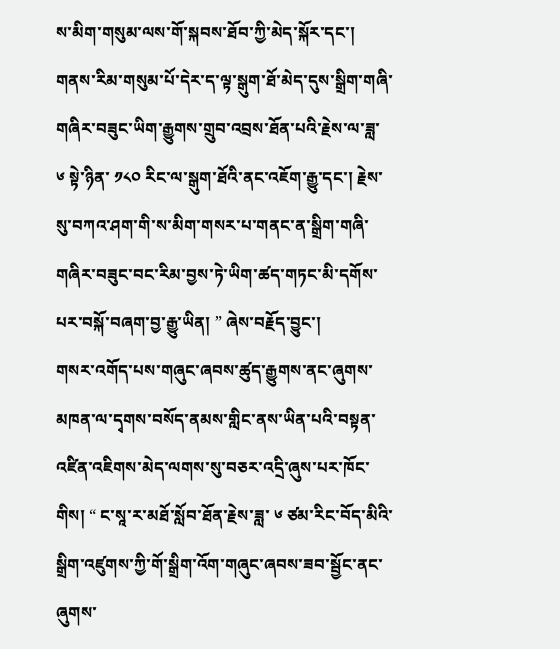ས་མིག་གསུམ་ལས་གོ་སྐབས་ཐོབ་ཀྱི་མེད་སྐོར་དང་། གནས་རིམ་གསུམ་པོ་དེར་ད་ལྟ་སྒུག་ཐོ་མེད་དུས་སྒྲིག་གཞི་གཞིར་བཟུང་ཡིག་རྒྱུགས་གྲུབ་འབྲས་ཐོན་པའི་རྗེས་ལ་ཟླ་ ༦ སྟེ་ཉིན་ ༡༨༠ རིང་ལ་སྒུག་ཐོའི་ནང་འཇོག་རྒྱུ་དང་། རྗེས་སུ་བཀའ་ཤག་གི་ས་མིག་གསར་པ་གནང་ན་སྒྲིག་གཞི་གཞིར་བཟུང་བང་རིམ་བྱས་ཏེ་ཡིག་ཚད་གཏང་མི་དགོས་པར་བསྐོ་བཞག་བྱ་རྒྱུ་ཡིན། ” ཞེས་བརྗོད་བྱུང་།
གསར་འགོད་པས་གཞུང་ཞབས་ཚུད་རྒྱུགས་ནང་ཞུགས་མཁན་ལ་དྭགས་བསོད་ནམས་གླིང་ནས་ཡིན་པའི་བསྟན་འཛིན་འཇིགས་མེད་ལགས་སུ་བཅར་འདྲི་ཞུས་པར་ཁོང་གིས། “ ང་སཱ་ར་མཐོ་སློབ་ཐོན་རྗེས་ཟླ་ ༦ ཙམ་རིང་བོད་མིའི་སྒྲིག་འཛུགས་ཀྱི་གོ་སྒྲིག་འོག་གཞུང་ཞབས་ཟབ་སྦྱོང་ནང་ཞུགས་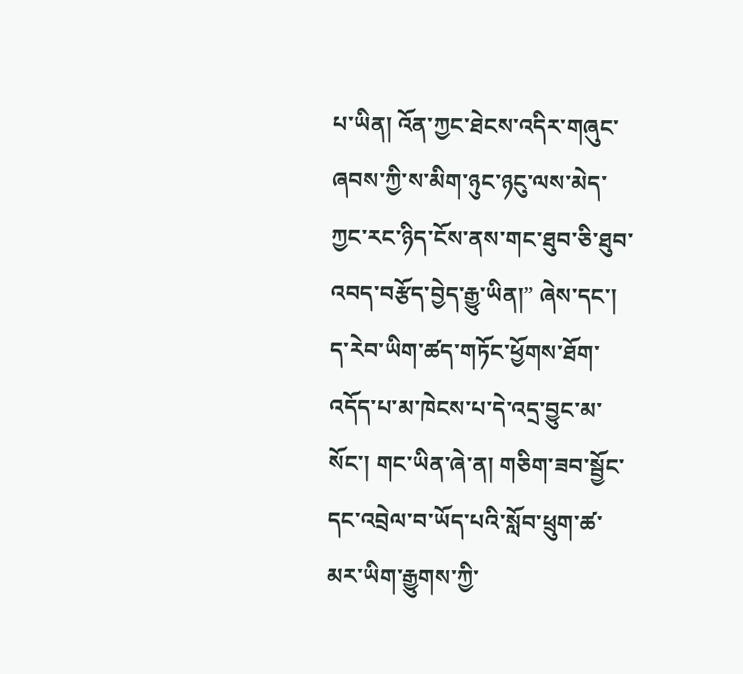པ་ཡིན། འོན་ཀྱང་ཐེངས་འདིར་གཞུང་ཞབས་ཀྱི་ས་མིག་ཉུང་ཉངུ་ལས་མེད་ཀྱང་རང་ཉིད་ངོས་ནས་གང་ཐུབ་ཅི་ཐུབ་འབད་བརྩོད་བྱེད་རྒྱུ་ཡིན།” ཞེས་དང་། ད་རེབ་ཡིག་ཚད་གཏོང་ཕྱོགས་ཐོག་འདོད་པ་མ་ཁེངས་པ་དེ་འདྲ་བྱུང་མ་སོང་། གང་ཡིན་ཞེ་ན། གཅིག་ཟབ་སྦྱོང་དང་འབྲེལ་བ་ཡོད་པའི་སློབ་ཕྲུག་ཚ་མར་ཡིག་རྒྱུགས་ཀྱི་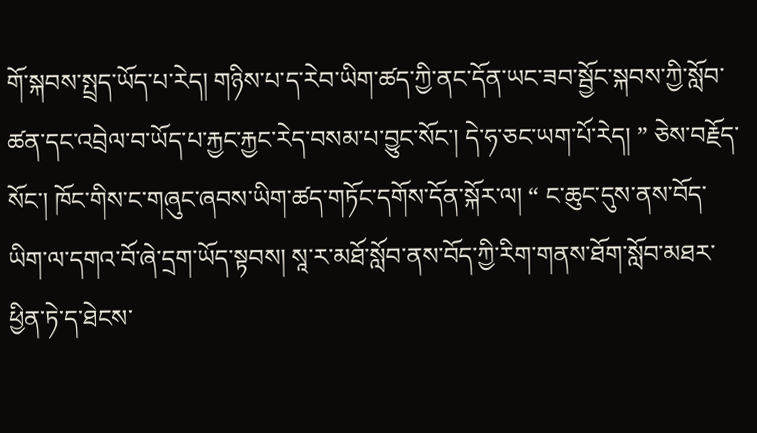གོ་སྐབས་སྤྲད་ཡོད་པ་རེད། གཉིས་པ་ད་རེབ་ཡིག་ཚད་ཀྱི་ནང་དོན་ཡང་ཟབ་སྦྱོང་སྐབས་ཀྱི་སློབ་ཚན་དང་འབྲེལ་བ་ཡོད་པ་རྐྱང་རྐྱང་རེད་བསམ་པ་བྱུང་སོང་། དེ་ཧ་ཅང་ཡག་པོ་རེད། ” ཅེས་བརྗོད་སོང་། ཁོང་གིས་ང་གཞུང་ཞབས་ཡིག་ཚད་གཏོང་དགོས་དོན་སྐོར་ལ། “ ང་ཆུང་དུས་ནས་བོད་ཡིག་ལ་དགའ་བོ་ཞེ་དྲག་ཡོད་སྟབས། སཱ་ར་མཐོ་སློབ་ནས་བོད་ཀྱི་རིག་གནས་ཐོག་སློབ་མཐར་ཕྱིན་ཏེ་ད་ཐེངས་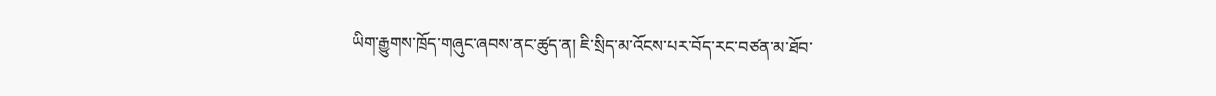ཡིག་རྒྱུགས་ཁྲོད་གཞུང་ཞབས་ནང་ཚུད་ན། ཇི་སྲིད་མ་འོངས་པར་བོད་རང་བཙན་མ་ཐོབ་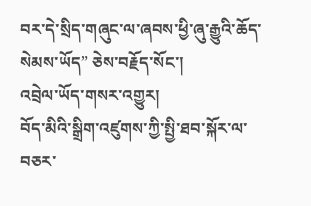བར་དེ་སྲིད་གཞུང་ལ་ཞབས་ཕྱི་ཞུ་རྒྱུའི་ཆོད་སེམས་ཡོད” ཅེས་བརྗོད་སོང་།
འབྲེལ་ཡོད་གསར་འགྱུར།
བོད་མིའི་སྒྲིག་འཛུགས་ཀྱི་སྤྱི་ཐབ་སྐོར་ལ་བཅར་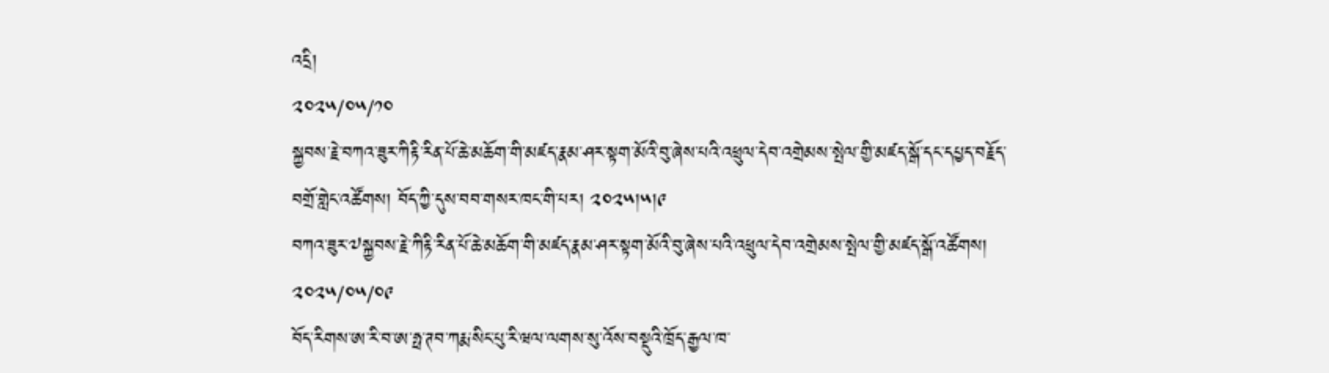འདྲི།
༢༠༢༥/༠༥/༡༠
སྐྱབས་རྗེ་བཀའ་ཟུར་ཀིརྟི་རིན་པོ་ཆེ་མཆོག་གི་མཛད་རྣམ་ཤར་སྟག་མོའི་བུ་ཞེས་པའི་འཕྲུལ་དེབ་འགྲེམས་སྤེལ་གྱི་མཛད་སྒོ་དང་དཔྱད་བརྗོད་བགྲོ་གླེང་འཚོགས། བོད་ཀྱི་དུས་བབ་གསར་ཁང་གི་པར། ༢༠༢༥།༥།༩
བཀའ་ཟུར་༧སྐྱབས་རྗེ་ཀིརྟི་རིན་པོ་ཆེ་མཆོག་གི་མཛད་རྣམ་ཤར་སྟག་མོའི་བུ་ཞེས་པའི་འཕྲུལ་དེབ་འགྲེམས་སྤེལ་གྱི་མཛད་སྒོ་འཚོགས།
༢༠༢༥/༠༥/༠༩
བོད་རིགས་ཨ་རི་བ་ཨ་ཧྥ་ཊབ་ཀརྨ་སིང་པུ་རི་ཝལ་ལགས་སུ་འོས་བསྡུའི་ཁྲོད་རྒྱལ་ཁ་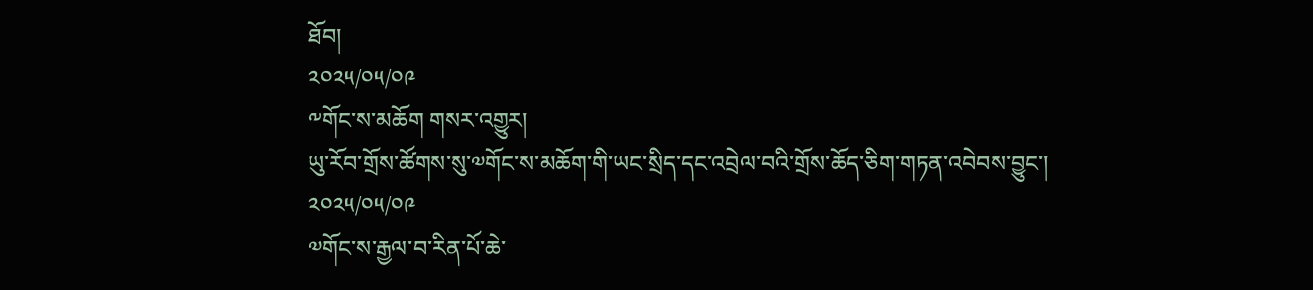ཐོབ།
༢༠༢༥/༠༥/༠༩
༸གོང་ས་མཆོག གསར་འགྱུར།
ཡུ་རོབ་གྲོས་ཚོགས་སུ་༧གོང་ས་མཆོག་གི་ཡང་སྲིད་དང་འབྲེལ་བའི་གྲོས་ཆོད་ཅིག་གཏན་འབེབས་བྱུང་།
༢༠༢༥/༠༥/༠༩
༧གོང་ས་རྒྱལ་བ་རིན་པོ་ཆེ་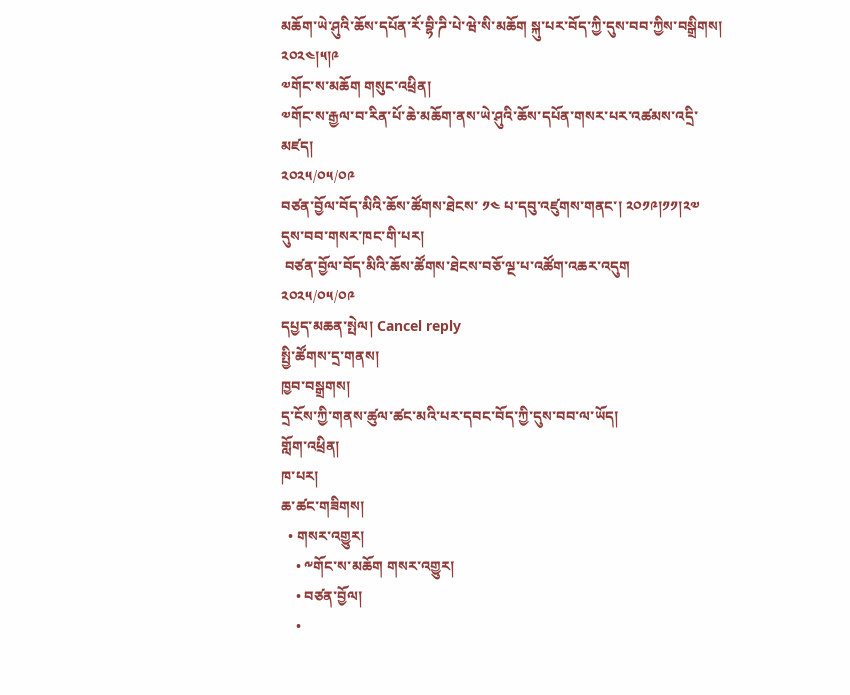མཆོག་ཡེ་ཤུའི་ཆོས་དཔོན་རོ་བྷི་ཌི་པེ་ཝེ་སི་མཆོག སྐུ་པར་བོད་ཀྱི་དུས་བབ་ཀྱིས་བསྒྲིགས། ༢༠༢༤།༥།༩
༧གོང་ས་མཆོག གསུང་འཕྲིན།
༧གོང་ས་རྒྱལ་བ་རིན་པོ་ཆེ་མཆོག་ནས་ཡེ་ཤུའི་ཆོས་དཔོན་གསར་པར་འཚམས་འདྲི་མཛད།
༢༠༢༥/༠༥/༠༩
བཙན་བྱོལ་བོད་མིའི་ཆོས་ཚོགས་ཐེངས་ ༡༤ པ་དབུ་འཛུགས་གནང་། ༢༠༡༩།༡༡།༢༧ དུས་བབ་གསར་ཁང་གི་པར།
 བཙན་བྱོལ་བོད་མིའི་ཆོས་ཚོགས་ཐེངས་བཅོ་ལྔ་པ་འཚོག་འཆར་འདུག
༢༠༢༥/༠༥/༠༩
དཔྱད་མཆན་སྤེལ། Cancel reply
སྤྱི་ཚོགས་དྲ་གནས།
ཁྱབ་བསྒྲགས།
དྲ་ངོས་ཀྱི་གནས་ཚུལ་ཚང་མའི་པར་དབང་བོད་ཀྱི་དུས་བབ་ལ་ཡོད།
གློག་འཕྲིན།
ཁ་པར།
ཆ་ཚང་གཟིགས།
  • གསར་འགྱུར།
    • ༸གོང་ས་མཆོག གསར་འགྱུར།
    • བཙན་བྱོལ།
    •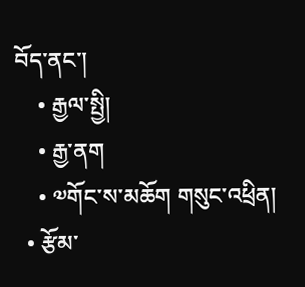བོད་ནང་།
    • རྒྱལ་སྤྱི།
    • རྒྱ་ནག
    • ༧གོང་ས་མཆོག གསུང་འཕྲིན།
  • རྩོམ་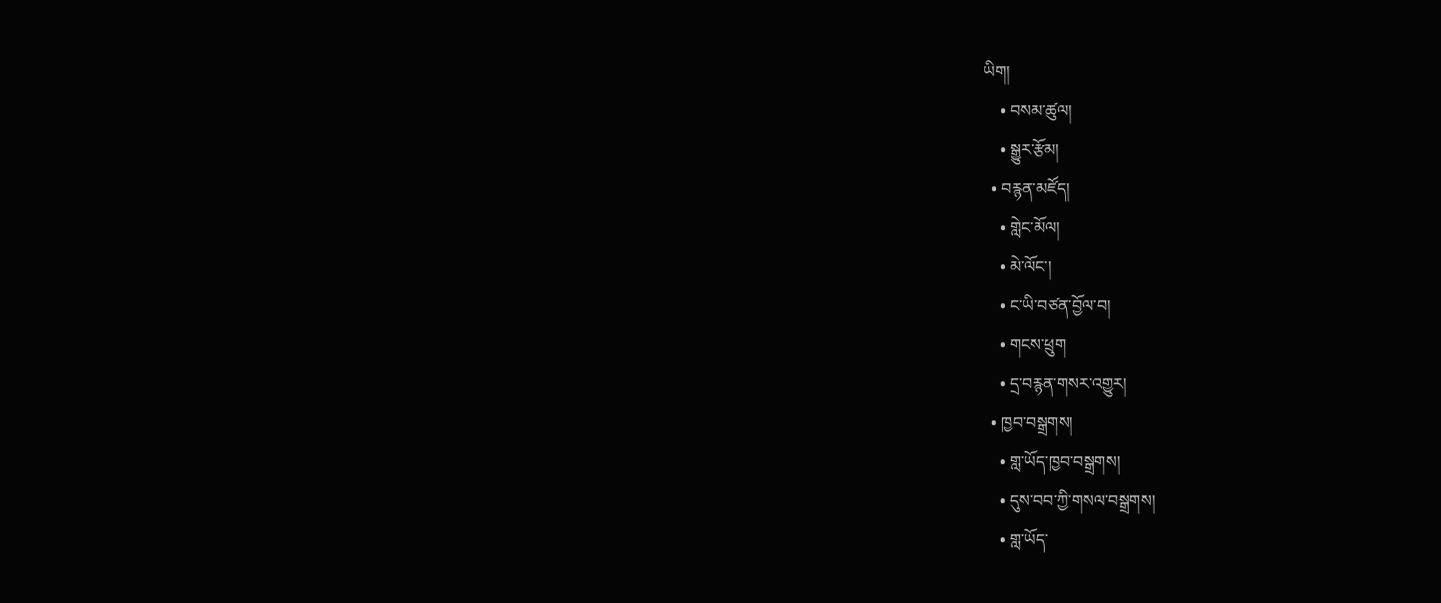ཡིག།
    • བསམ་ཚུལ།
    • སྒྱུར་རྩོམ།
  • བརྙན་མཛོད།
    • གླེང་མོལ།
    • མེ་ལོང་།
    • ང་ཡི་བཙན་བྱོལ་བ།
    • གངས་ཕྲུག
    • དྲ་བརྙན་གསར་འགྱུར།
  • ཁྱབ་བསྒྲགས།
    • གླ་ཡོད་ཁྱབ་བསྒྲགས།
    • དུས་བབ་ཀྱི་གསལ་བསྒྲགས།
    • གླ་ཡོད་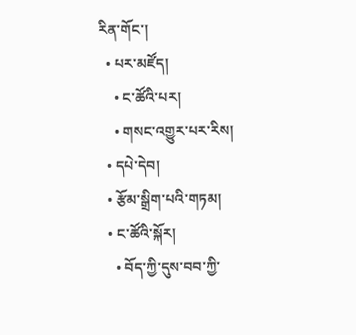རིན་གོང་།
  • པར་མཛོད།
    • ང་ཚོའི་པར།
    • གསང་འགྱུར་པར་རིས།
  • དཔེ་དེབ།
  • རྩོམ་སྒྲིག་པའི་གཏམ།
  • ང་ཚོའི་སྐོར།
    • བོད་ཀྱི་དུས་བབ་ཀྱི་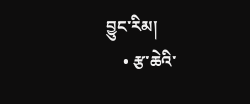བྱུང་རིམ།
    • རྩ་ཆེའི་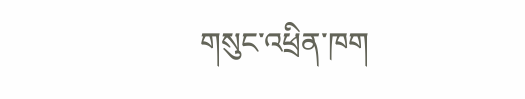གསུང་འཕྲིན་ཁག